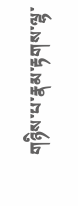གཉིས་པ་རྣམ་རྟགས་ལྷ་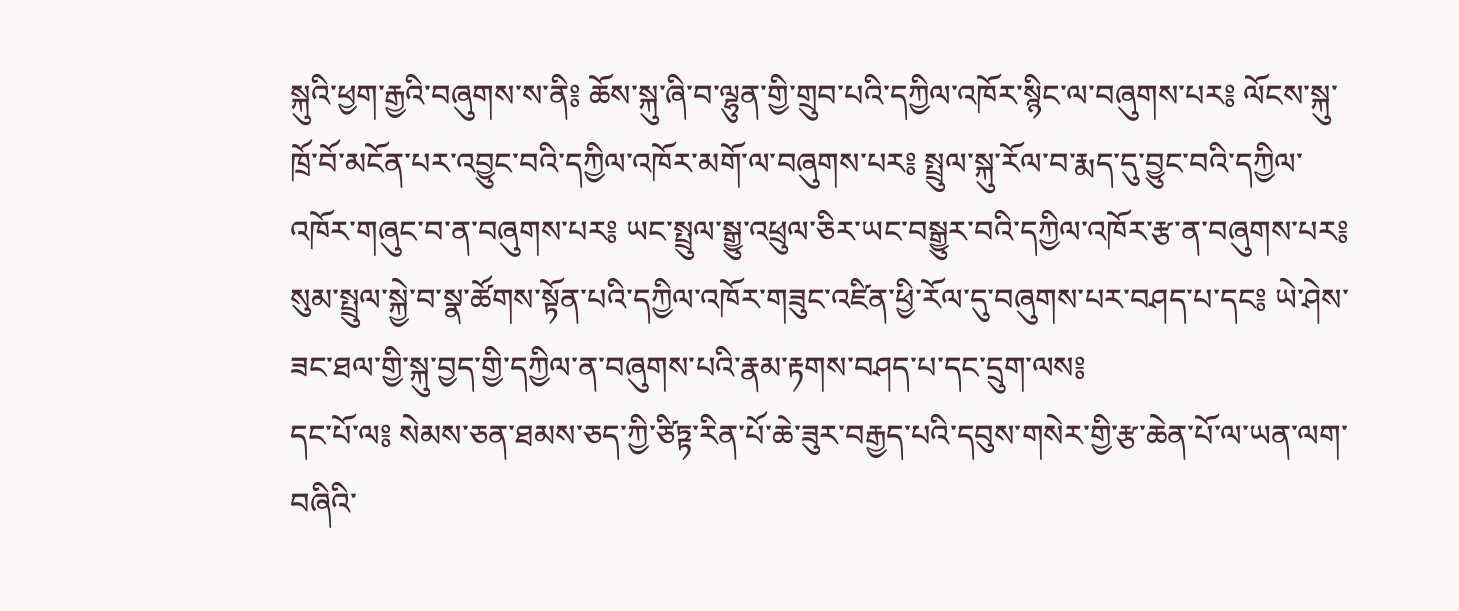སྐུའི་ཕྱག་རྒྱའི་བཞུགས་ས་ནི༔ ཆོས་སྐུ་ཞི་བ་ལྷུན་གྱི་གྲུབ་པའི་དཀྱིལ་འཁོར་སྙིང་ལ་བཞུགས་པར༔ ལོངས་སྐུ་ཁྲོ་བོ་མངོན་པར་འབྱུང་བའི་དཀྱིལ་འཁོར་མགོ་ལ་བཞུགས་པར༔ སྤྲུལ་སྐུ་རོལ་བ་རྨད་དུ་བྱུང་བའི་དཀྱིལ་འཁོར་གཞུང་བ་ན་བཞུགས་པར༔ ཡང་སྤྲུལ་སྒྱུ་འཕྲུལ་ཅིར་ཡང་བསྒྱུར་བའི་དཀྱིལ་འཁོར་རྩ་ན་བཞུགས་པར༔ སུམ་སྤྲུལ་སྐྱེ་བ་སྣ་ཚོགས་སྟོན་པའི་དཀྱིལ་འཁོར་གཟུང་འཛིན་ཕྱི་རོལ་དུ་བཞུགས་པར་བཤད་པ་དང༔ ཡེ་ཤེས་ཟང་ཐལ་གྱི་སྐུ་བྱད་གྱི་དཀྱིལ་ན་བཞུགས་པའི་རྣམ་རྟགས་བཤད་པ་དང་དྲུག་ལས༔
དང་པོ་ལ༔ སེམས་ཅན་ཐམས་ཅད་ཀྱི་ཙིཏྟ་རིན་པོ་ཆེ་ཟུར་བརྒྱད་པའི་དབུས་གསེར་གྱི་རྩ་ཆེན་པོ་ལ་ཡན་ལག་བཞིའི་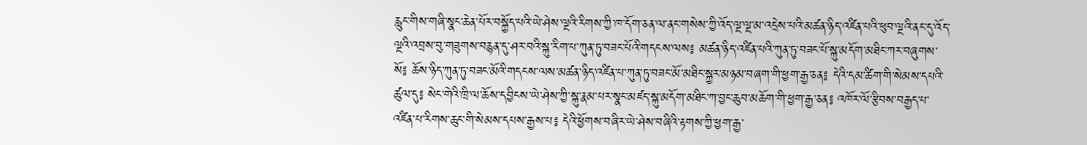རླུང་གིས་གཞི་སྣང་ཆེན་པོར་བསྐྱོད་པའི་ཡེ་ཤེས་ལྔའི་རིགས་ཀྱི་ཁ་དོག་ཅན་ལ་ནང་གསེས་ཀྱི་འོད་ལྔ་ལྔ་མ་འདྲེས་པའི་མཚན་ཉིད་འཛིན་པའི་ཕུབ་ལྔའི་ནང་དུ་འོད་ལྔའི་འབྲས་བུ་གཟུགས་བརྙན་དུ་ཤར་བའི་སྐུ་རིག་པ་ཀུན་ཏུ་བཟང་པོའི་གདངས་ལས༔ མཚན་ཉིད་འཛིན་པའི་ཀུན་ཏུ་བཟང་པོ་སྐུ་མདོག་མཐིང་ཀར་བཞུགས་སོ༔ ཆོས་ཉིད་ཀུན་ཏུ་བཟང་མོའི་གདངས་ལས་མཚན་ཉིད་འཛིན་པ་ཀུན་ཏུ་བཟང་མོ་མཐིང་སྐྱར་མཉམ་བཞག་གི་ཕྱག་རྒྱ་ཅན༔ དེའི་དམ་ཚིག་གི་སེམས་དཔའི་ཚུལ་དུ༔ སེང་གེའི་ཁྲི་ལ་ཆོས་དབྱིངས་ཡེ་ཤེས་ཀྱི་སྐུ་རྣམ་པར་སྣང་མཛད་སྐུ་མདོག་མཐིང་ཀ་བྱང་ཆུབ་མཆོག་གི་ཕྱག་རྒྱ་ཅན༔ འཁོར་ལོ་རྩིབས་བརྒྱད་པ་འཛིན་པ་རིགས་ཆུང་གི་སེམས་དཔས་རྒྱས་པ༔ དེའི་ཕྱོགས་བཞིར་ཡེ་ཤེས་བཞིའི་རྟགས་ཀྱི་ཕྱག་རྒྱ་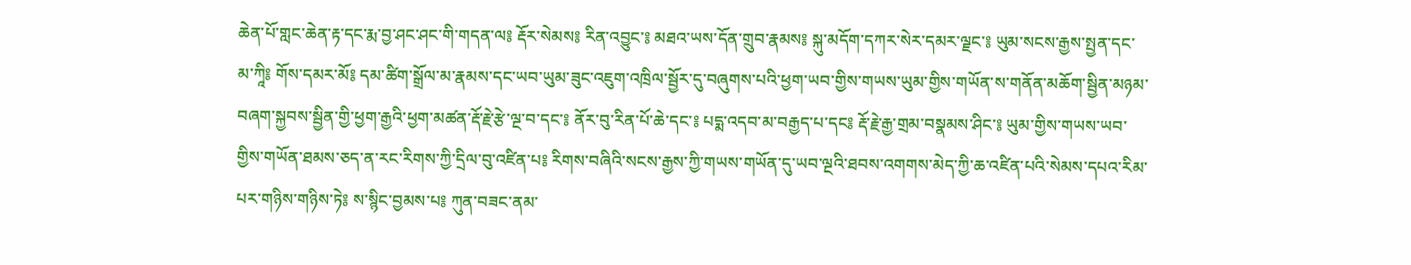ཆེན་པོ་གླང་ཆེན་རྟ་དང་རྨ་བྱ་ཤང་ཤང་གི་གདན་ལ༔ རྡོར་སེམས༔ རིན་འབྱུང་༔ མཐའ་ཡས་དོན་གྲུབ་རྣམས༔ སྐུ་མདོག་དཀར་སེར་དམར་ལྗང་༔ ཡུམ་སངས་རྒྱས་སྤྱན་དང་མ་ཀཱི༔ གོས་དམར་མོ༔ དམ་ཚིག་སྒྲོལ་མ་རྣམས་དང་ཡབ་ཡུམ་ཟུང་འཇུག་འཁྲིལ་སྦྱོར་དུ་བཞུགས་པའི་ཕྱག་ཡབ་གྱིས་གཡས་ཡུམ་གྱིས་གཡོན་ས་གནོན་མཆོག་སྦྱིན་མཉམ་བཞག་སྐྱབས་སྦྱིན་གྱི་ཕྱག་རྒྱའི་ཕྱག་མཚན་རྡོ་རྗེ་རྩེ་ལྔ་བ་དང་༔ ནོར་བུ་རིན་པོ་ཆེ་དང་༔ པདྨ་འདབ་མ་བརྒྱད་པ་དང༔ རྡོ་རྗེ་རྒྱ་གྲམ་བསྣམས་ཤིང་༔ ཡུམ་གྱིས་གཡས་ཡབ་གྱིས་གཡོན་ཐམས་ཅད་ན་རང་རིགས་ཀྱི་དྲིལ་བུ་འཛིན་པ༔ རིགས་བཞིའི་སངས་རྒྱས་ཀྱི་གཡས་གཡོན་དུ་ཡབ་ལྔའི་ཐབས་འགགས་མེད་ཀྱི་ཆ་འཛིན་པའི་སེམས་དཔའ་རིམ་པར་གཉིས་གཉིས་ཏེ༔ ས་སྙིང་བྱམས་པ༔ ཀུན་བཟང་ནམ་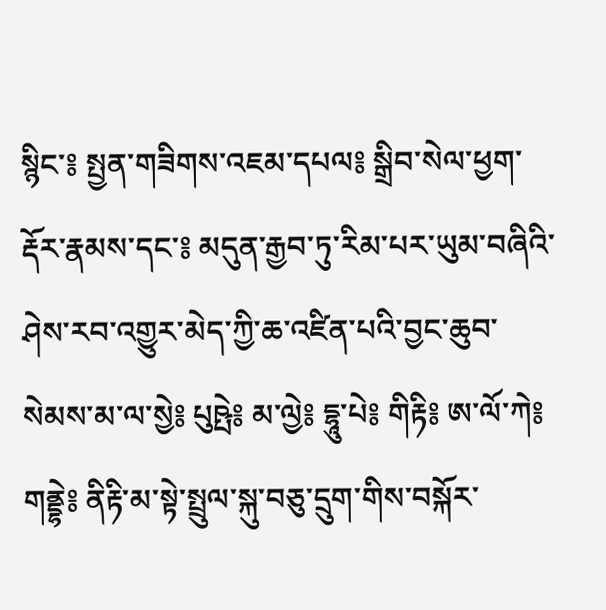སྙིང་༔ སྤྱན་གཟིགས་འཇམ་དཔལ༔ སྒྲིབ་སེལ་ཕྱག་རྡོར་རྣམས་དང་༔ མདུན་རྒྱབ་ཏུ་རིམ་པར་ཡུམ་བཞིའི་ཤེས་རབ་འགྱུར་མེད་ཀྱི་ཆ་འཛིན་པའི་བྱང་ཆུབ་སེམས་མ་ལ་སྱེ༔ པུཥྤེ༔ མ་ལྱེ༔ དྷཱུ་པེ༔ གིརྟི༔ ཨ་ལོ་ཀེ༔ གནྡྷེ༔ ནིརྟི་མ་སྟེ་སྤྲུལ་སྐུ་བཅུ་དྲུག་གིས་བསྐོར་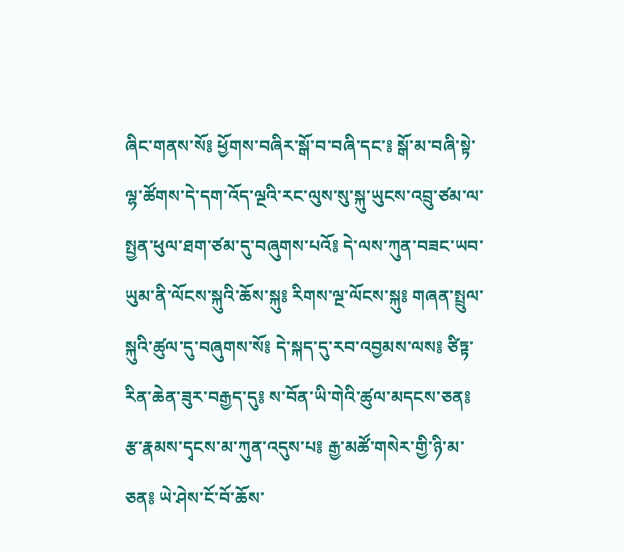ཞིང་གནས་སོ༔ ཕྱོགས་བཞིར་སྒོ་བ་བཞི་དང་༔ སྒོ་མ་བཞི་སྟེ་ལྷ་ཚོགས་དེ་དག་འོད་ལྔའི་རང་ལུས་སུ་སྐུ་ཡུངས་འབྲུ་ཙམ་ལ་སྤྱན་ཕུལ་ཐག་ཙམ་དུ་བཞུགས་པའོ༔ དེ་ལས་ཀུན་བཟང་ཡབ་ཡུམ་ནི་ལོངས་སྐུའི་ཆོས་སྐུ༔ རིགས་ལྔ་ལོངས་སྐུ༔ གཞན་སྤྲུལ་སྐུའི་ཚུལ་དུ་བཞུགས་སོ༔ དེ་སྐད་དུ་རབ་འབྱམས་ལས༔ ཙིཏྟ་རིན་ཆེན་ཟུར་བརྒྱད་དུ༔ ས་བོན་ཡི་གེའི་ཚུལ་མདངས་ཅན༔ རྩ་རྣམས་དྭངས་མ་ཀུན་འདུས་པ༔ རྒྱ་མཚོ་གསེར་གྱི་ཉི་མ་ཅན༔ ཡེ་ཤེས་ངོ་བོ་ཆོས་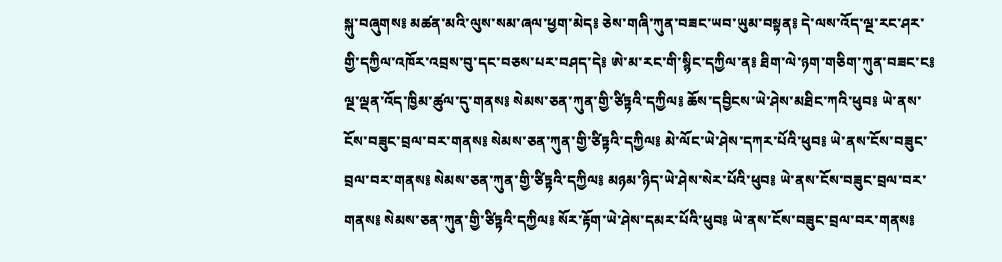སྐུ་བཞུགས༔ མཚན་མའི་ལུས་སམ་ཞལ་ཕྱག་མེད༔ ཅེས་གཞི་ཀུན་བཟང་ཡབ་ཡུམ་བསྟན༔ དེ་ལས་འོད་ལྔ་རང་ཤར་གྱི་དཀྱིལ་འཁོར་འབྲས་བུ་དང་བཅས་པར་བཤད་དེ༔ ཨེ་མ་རང་གི་སྙིང་དཀྱིལ་ན༔ ཐིག་ལེ་ཉག་གཅིག་ཀུན་བཟང་ང༔ ལྔ་ལྡན་འོད་ཁྱིམ་ཚུལ་དུ་གནས༔ སེམས་ཅན་ཀུན་གྱི་ཙིཏྟའི་དཀྱིལ༔ ཆོས་དབྱིངས་ཡེ་ཤེས་མཐིང་ཀའི་ཕུབ༔ ཡེ་ནས་ངོས་བཟུང་བྲལ་བར་གནས༔ སེམས་ཅན་ཀུན་གྱི་ཙིཏྟའི་དཀྱིལ༔ མེ་ལོང་ཡེ་ཤེས་དཀར་པོའི་ཕུབ༔ ཡེ་ནས་ངོས་བཟུང་བྲལ་བར་གནས༔ སེམས་ཅན་ཀུན་གྱི་ཙིཏྟའི་དཀྱིལ༔ མཉམ་ཉིད་ཡེ་ཤེས་སེར་པོའི་ཕུབ༔ ཡེ་ནས་ངོས་བཟུང་བྲལ་བར་གནས༔ སེམས་ཅན་ཀུན་གྱི་ཙིཏྟའི་དཀྱིལ༔ སོར་རྟོག་ཡེ་ཤེས་དམར་པོའི་ཕུབ༔ ཡེ་ནས་ངོས་བཟུང་བྲལ་བར་གནས༔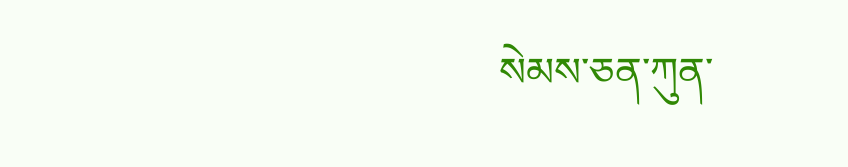སེམས་ཅན་ཀུན་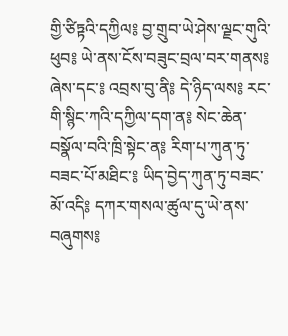གྱི་ཙིཏྟའི་དཀྱིལ༔ བྱ་གྲུབ་ཡེ་ཤེས་ལྗང་གུའི་ཕུབ༔ ཡེ་ནས་ངོས་བཟུང་བྲལ་བར་གནས༔ ཞེས་དང་༔ འབྲས་བུ་ནི༔ དེ་ཉིད་ལས༔ རང་གི་སྙིང་ཀའི་དཀྱིལ་དག་ན༔ སེང་ཆེན་བསྣོལ་བའི་ཁྲི་སྟེང་ན༔ རིག་པ་ཀུན་ཏུ་བཟང་པོ་མཐིང་༔ ཡིད་བྱེད་ཀུན་ཏུ་བཟང་མོ་འདི༔ དཀར་གསལ་ཚུལ་དུ་ཡེ་ནས་བཞུགས༔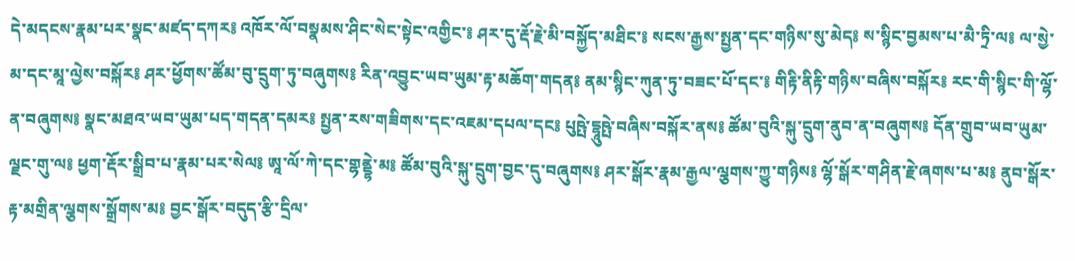དེ་མདངས་རྣམ་པར་སྣང་མཛད་དཀར༔ འཁོར་ལོ་བསྣམས་ཤིང་སེང་སྟེང་འགྱིང་༔ ཤར་དུ་རྡོ་རྗེ་མི་བསྐྱོད་མཐིང་༔ སངས་རྒྱས་སྤྱན་དང་གཉིས་སུ་མེད༔ ས་སྙིང་བྱམས་པ་མཻ་ཏྲི་ལ༔ ལ་སྱེ་མ་དང་མཱ་ལྱེས་བསྐོར༔ ཤར་ཕྱོགས་ཚོམ་བུ་དྲུག་ཏུ་བཞུགས༔ རིན་འབྱུང་ཡབ་ཡུམ་རྟ་མཆོག་གདན༔ ནམ་སྙིང་ཀུན་ཏུ་བཟང་པོ་དང་༔ གིརྟི་ནིརྟི་གཉིས་བཞིས་བསྐོར༔ རང་གི་སྙིང་གི་ལྷོ་ན་བཞུགས༔ སྣང་མཐའ་ཡབ་ཡུམ་པད་གདན་དམར༔ སྤྱན་རས་གཟིགས་དང་འཇམ་དཔལ་དང༔ པུཥྤེ་དྷཱུཥྤེ་བཞིས་བསྐོར་ནས༔ ཚོམ་བུའི་སྐུ་དྲུག་ནུབ་ན་བཞུགས༔ དོན་གྲུབ་ཡབ་ཡུམ་ལྗང་གུ་ལ༔ ཕྱག་རྡོར་སྒྲིབ་པ་རྣམ་པར་སེལ༔ ཨཱ་ལོ་ཀེ་དང་གྷནྡྷེ་མ༔ ཚོམ་བུའི་སྐུ་དྲུག་བྱང་དུ་བཞུགས༔ ཤར་སྒོར་རྣམ་རྒྱལ་ལྕགས་ཀྱུ་གཉིས༔ ལྷོ་སྒོར་གཤིན་རྗེ་ཞགས་པ་མ༔ ནུབ་སྒོར་རྟ་མགྲིན་ལྕགས་སྒྲོགས་མ༔ བྱང་སྒོར་བདུད་རྩི་དྲིལ་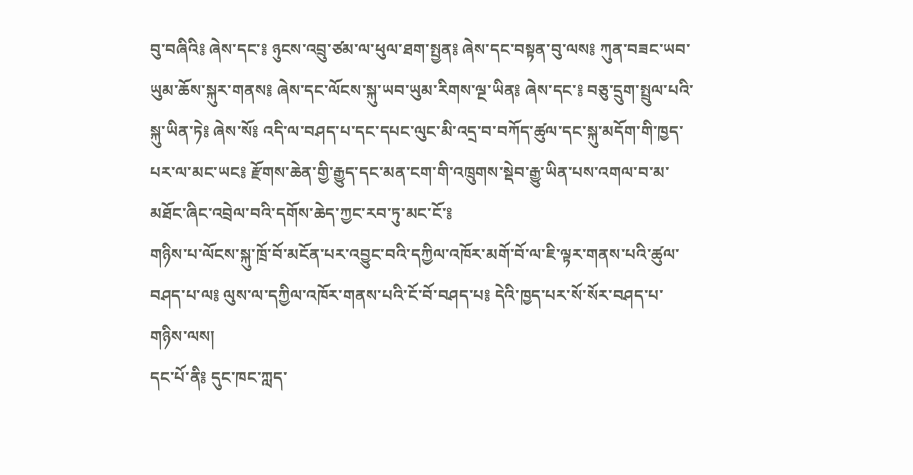བུ་བཞིའི༔ ཞེས་དང་༔ ཉུངས་འབྲུ་ཙམ་ལ་ཕུལ་ཐག་སྤྱན༔ ཞེས་དང་བསྟན་བུ་ལས༔ ཀུན་བཟང་ཡབ་ཡུམ་ཆོས་སྐུར་གནས༔ ཞེས་དང་ལོངས་སྐུ་ཡབ་ཡུམ་རིགས་ལྔ་ཡིན༔ ཞེས་དང་༔ བཅུ་དྲུག་སྤྲུལ་པའི་སྐུ་ཡིན་ཏེ༔ ཞེས་སོ༔ འདི་ལ་བཤད་པ་དང་དཔང་ལུང་མི་འདྲ་བ་བཀོད་ཚུལ་དང་སྐུ་མདོག་གི་ཁྱད་པར་ལ་མང་ཡང༔ རྫོགས་ཆེན་གྱི་རྒྱུད་དང་མན་ངག་གི་འཁྲུགས་སྡེབ་རྒྱུ་ཡིན་པས་འགལ་བ་མ་མཐོང་ཞིང་འབྲེལ་བའི་དགོས་ཆེད་ཀྱང་རབ་ཏུ་མང་ངོ་༔
གཉིས་པ་ལོངས་སྐུ་ཁྲོ་བོ་མངོན་པར་འབྱུང་བའི་དཀྱིལ་འཁོར་མགོ་བོ་ལ་ཇི་ལྟར་གནས་པའི་ཚུལ་བཤད་པ་ལ༔ ལུས་ལ་དཀྱིལ་འཁོར་གནས་པའི་ངོ་བོ་བཤད་པ༔ དེའི་ཁྱད་པར་སོ་སོར་བཤད་པ་གཉིས་ལས།
དང་པོ་ནི༔ དུང་ཁང་ཀླད་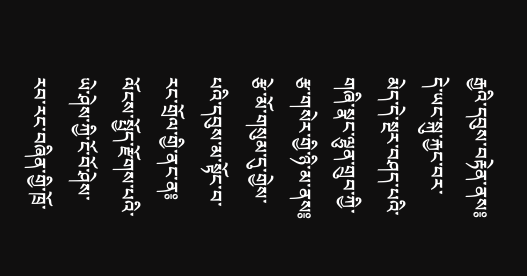རྒྱའི་དབུས་བརྟེན་ནས༔ དེ་ཡང་སྐུ་རྐྱང་བར་མེད་དེ་སྔར་བཤད་པའི་གཞི་སྣང་ལྷུན་གྲུབ་ཀྱི་རྩ་གསེར་གྱི་ཉི་མ་ནས༔ རྩེ་མོ་གསུམ་དུ་གྱེས་པའི་དབུས་མ་སྟོང་བ་རང་གྲོལ་གྱི་ནང་ན༔ ལོངས་སྤྱོད་རྫོགས་པའི་ཡེ་ཤེས་ཀྱི་ངོ་བོ་ཤེས་རབ་རང་བཞིན་གྱི་ཁྲོ་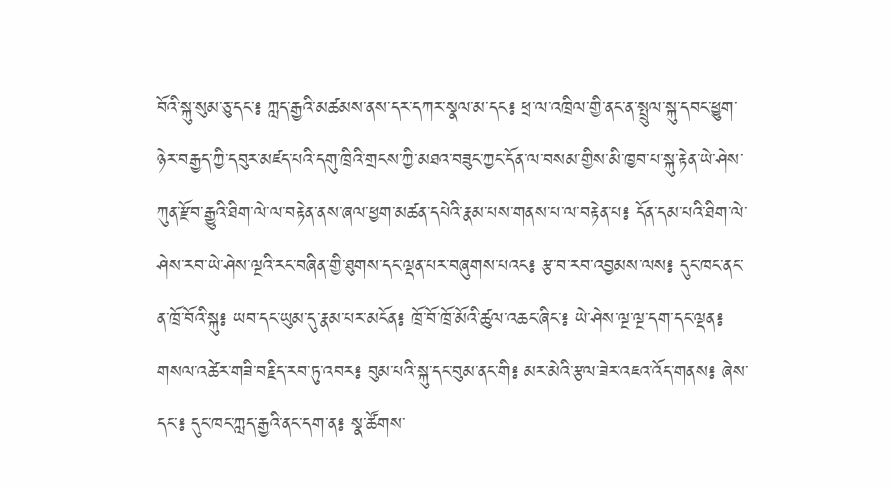བོའི་སྐུ་སུམ་ཅུ་དང་༔ ཀླད་རྒྱའི་མཚམས་ནས་དར་དཀར་སྣལ་མ་དང༔ ཕྲ་ལ་འཁྲིལ་གྱི་ནང་ན་སྤྲུལ་སྐུ་དབང་ཕྱུག་ཉེར་བརྒྱད་ཀྱི་དབུར་མཛད་པའི་དགུ་ཁྲིའི་གྲངས་ཀྱི་མཐའ་བཟུང་ཀྱང་དོན་ལ་བསམ་གྱིས་མི་ཁྱབ་པ་སྐུ་རྟེན་ཡེ་ཤེས་ཀུན་རྫོབ་རྒྱུའི་ཐིག་ལེ་ལ་བརྟེན་ནས་ཞལ་ཕྱག་མཚན་དཔེའི་རྣམ་པས་གནས་པ་ལ་བརྟེན་པ༔ དོན་དམ་པའི་ཐིག་ལེ་ཤེས་རབ་ཡེ་ཤེས་ལྔའི་རང་བཞིན་གྱི་ཐུགས་དང་ལྡན་པར་བཞུགས་པའང༔ རྩ་བ་རབ་འབྱམས་ལས༔ དུང་ཁང་ནང་ན་ཁྲོ་བོའི་སྐུ༔ ཡབ་དང་ཡུམ་དུ་རྣམ་པར་མངོན༔ ཁྲོ་བོ་ཁྲོ་མོའི་ཚུལ་འཆང་ཞིང་༔ ཡེ་ཤེས་ལྔ་ལྔ་དག་དང་ལྡན༔ གསལ་འཚེར་གཟི་བརྗིད་རབ་ཏུ་འབར༔ བུམ་པའི་སྐུ་དང་བུམ་ནང་གི༔ མར་མེའི་རྩལ་ཟེར་འཇའ་འོད་གནས༔ ཞེས་དང་༔ དུང་ཁང་ཀླད་རྒྱའི་ནང་དག་ན༔ སྣ་ཚོགས་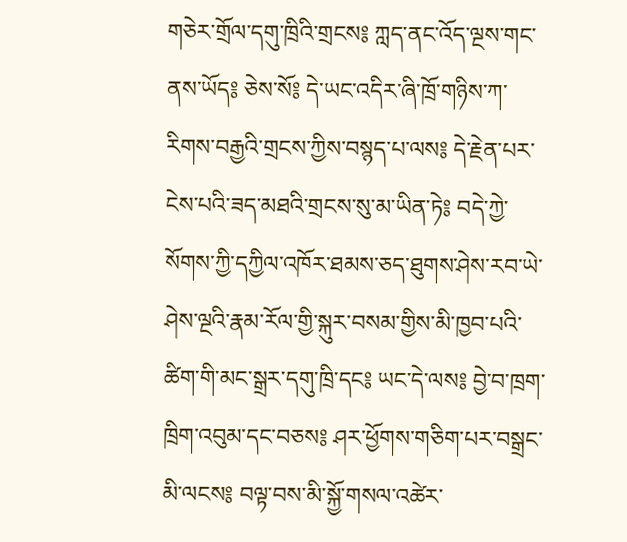གཅེར་གྲོལ་དགུ་ཁྲིའི་གྲངས༔ ཀླད་ནང་འོད་ལྔས་གང་ནས་ཡོད༔ ཅེས་སོ༔ དེ་ཡང་འདིར་ཞི་ཁྲོ་གཉིས་ཀ་རིགས་བརྒྱའི་གྲངས་ཀྱིས་བསྙད་པ་ལས༔ དེ་རྗེན་པར་ངེས་པའི་ཟད་མཐའི་གྲངས་སུ་མ་ཡིན་ཏེ༔ བདེ་ཀྱེ་སོགས་ཀྱི་དཀྱིལ་འཁོར་ཐམས་ཅད་ཐུགས་ཤེས་རབ་ཡེ་ཤེས་ལྔའི་རྣམ་རོལ་གྱི་སྐུར་བསམ་གྱིས་མི་ཁྱབ་པའི་ཚིག་གི་མང་སྒྲར་དགུ་ཁྲི་དང༔ ཡང་དེ་ལས༔ བྱེ་བ་ཁྲག་ཁྲིག་འབུམ་དང་བཅས༔ ཤར་ཕྱོགས་གཅིག་པར་བསྒྲང་མི་ལངས༔ བལྟ་བས་མི་སྐྱོ་གསལ་འཚེར་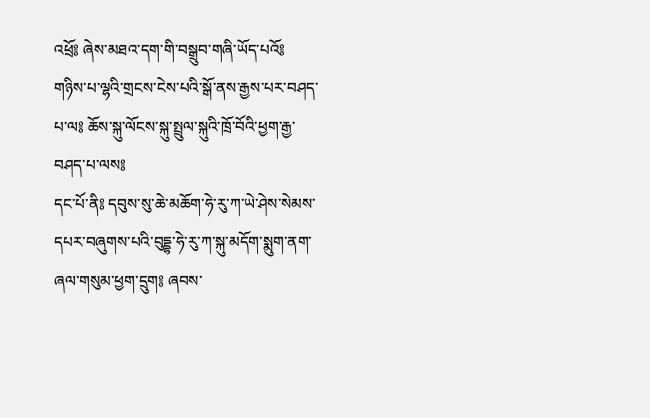འཕྲོ༔ ཞེས་མཐའ་དག་གི་བསྒྲུབ་གཞི་ཡོད་པའོ༔
གཉིས་པ་ལྷའི་གྲངས་ངེས་པའི་སྒོ་ནས་རྒྱས་པར་བཤད་པ་ལ༔ ཆོས་སྐུ་ལོངས་སྐུ་སྤྲུལ་སྐུའི་ཁྲོ་བོའི་ཕྱག་རྒྱ་བཤད་པ་ལས༔
དང་པོ་ནི༔ དབུས་སུ་ཆེ་མཆོག་ཧེ་རུ་ཀ་ཡེ་ཤེས་སེམས་དཔར་བཞུགས་པའི་བུདྡྷ་ཧེ་རུ་ཀ་སྐུ་མདོག་སྨུག་ནག་ཞལ་གསུམ་ཕྱག་དྲུག༔ ཞབས་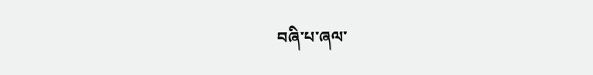བཞི་པ་ཞལ་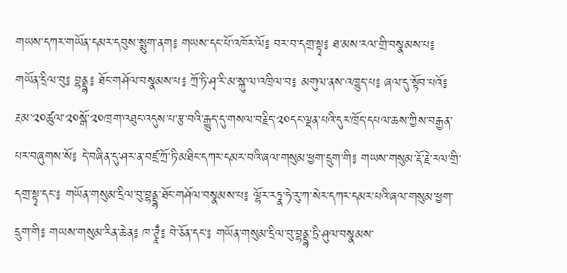གཡས་དཀར་གཡོན་དམར་དབུས་སྨུག་ནག༔ གཡས་དང་པོ་འཁོར་ལོ༔ བར་བ་དགྲ་སྟྭ༔ ཐ་མས་རལ་གྲི་བསྣམས་པ༔ གཡོན་དྲིལ་བུ༔ བྷནྡྷ༔ ཐོང་གཤོལ་བསྣམས་པ༔ ཀྲོ་ཏི་ཤྭ་རི་མ་སྐུ་ལ་འཁྲིལ་བ༔ མགུལ་ནས་འཁྱུད་པ༔ ཞལ་དུ་སྟོབ་པའོ༔ རྔམ་༢༠ཚུལ་༢༠སྒོ་༢༠ཁྲག་འཐུང་འདུས་པ་རྩ་བའི་རྒྱུད་དུ་གསལ་བརྗིད་༢༠དང་ལྡན་པའི་དུར་ཁྲོད་དཔལ་ཆས་ཀྱིས་བརྒྱན་པར་བཞུགས་སོ༔ དེ་བཞིན་དུ་ཤར་ན་བཛྲ་ཀྲོ་ཏི་མཐིང་དཀར་དམར་བའི་ཞལ་གསུམ་ཕྱག་དྲུག་གི༔ གཡས་གསུམ་རྡོ་རྗེ་རལ་གྲི་དགྲ་སྟྭ་དང་༔ གཡོན་གསུམ་དྲིལ་བུ་བྷནྡྷ་ཐོང་གཤོལ་བསྣམས་པ༔ ལྷོར་རཏྣ་ཧེ་རུ་ཀ་སེར་དཀར་དམར་པའི་ཞལ་གསུམ་ཕྱག་དྲུག་གི༔ གཡས་གསུམ་རིན་ཆེན༔ ཁ་ཊྭཱྃ༔ བེ་ཅོན་དང་༔ གཡོན་གསུམ་དྲིལ་བུ་བྷནྡྷ་ཏྲི་ཤུལ་བསྣམས་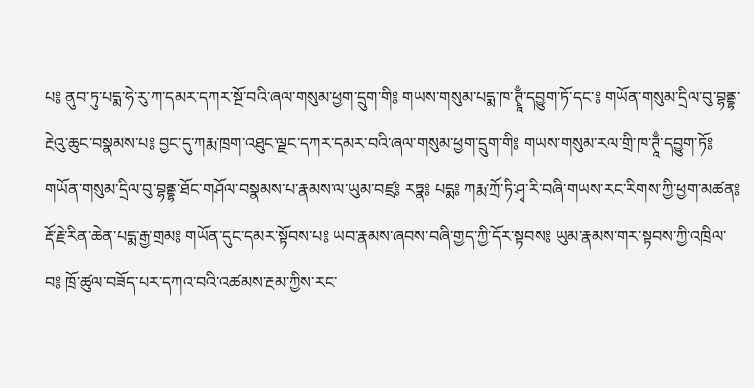པ༔ ནུབ་ཏུ་པདྨ་ཧེ་རུ་ཀ་དམར་དཀར་སྔོ་བའི་ཞལ་གསུམ་ཕྱག་དྲུག་གི༔ གཡས་གསུམ་པདྨ་ཁ་ཊྭཱྃ་དབྱུག་ཏོ་དང་༔ གཡོན་གསུམ་དྲིལ་བུ་བྷནྡྷ་རྔེའུ་ཆུང་བསྣམས་པ༔ བྱང་དུ་ཀརྨ་ཁྲག་འཐུང་ལྗང་དཀར་དམར་བའི་ཞལ་གསུམ་ཕྱག་དྲུག་གི༔ གཡས་གསུམ་རལ་གྲི་ཁ་ཊཱྃ་དབྱུག་ཏོ༔ གཡོན་གསུམ་དྲིལ་བུ་བྷནྡྷ་ཐོང་གཤོལ་བསྣམས་པ་རྣམས་ལ་ཡུམ་བཛྲ༔ རཏྣ༔ པདྨ༔ ཀརྨ་ཀྲོ་ཏི་ཤྭ་རི་བཞི་གཡས་རང་རིགས་ཀྱི་ཕྱག་མཚན༔ རྡོ་རྗེ་རིན་ཆེན་པདྨ་རྒྱ་གྲམ༔ གཡོན་དུང་དམར་སྟོབས་པ༔ ཡབ་རྣམས་ཞབས་བཞི་གྱད་ཀྱི་དོར་སྟབས༔ ཡུམ་རྣམས་གར་སྟབས་ཀྱི་འཁྲིལ་བ༔ ཁྲོ་ཚུལ་བཟོད་པར་དཀའ་བའི་འཚམས་རྔམ་ཀྱིས་རང་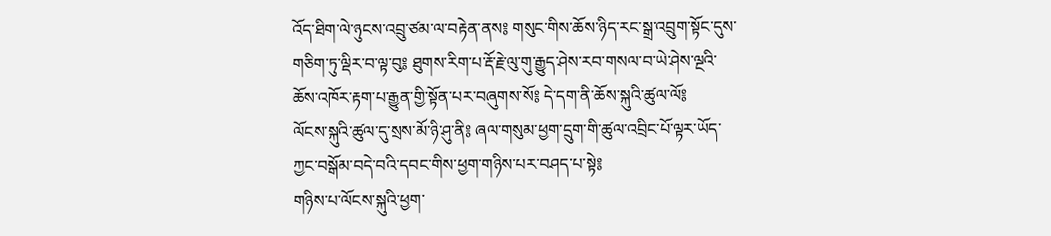འོད་ཐིག་ལེ་ཉུངས་འབྲུ་ཙམ་ལ་བརྟེན་ནས༔ གསུང་གིས་ཆོས་ཉིད་རང་སྒྲ་འབྲུག་སྟོང་དུས་གཅིག་ཏུ་ལྡིར་བ་ལྟ་བུ༔ ཐུགས་རིག་པ་རྡོ་རྗེ་ལུ་གུ་རྒྱུད་ཤེས་རབ་གསལ་བ་ཡེ་ཤེས་ལྔའི་ཆོས་འཁོར་རྟག་པ་རྒྱུན་གྱི་སྟོན་པར་བཞུགས་སོ༔ དེ་དག་ནི་ཆོས་སྐུའི་ཚུལ་ལོ༔
ལོངས་སྐུའི་ཚུལ་དུ་སྲས་མོ་ཉི་ཤུ་ནི༔ ཞལ་གསུམ་ཕྱག་དྲུག་གི་ཚུལ་འབྲིང་པོ་ལྟར་ཡོད་ཀྱང་བསྒོམ་བདེ་བའི་དབང་གིས་ཕྱག་གཉིས་པར་བཤད་པ་སྟེ༔
གཉིས་པ་ལོངས་སྐུའི་ཕྱག་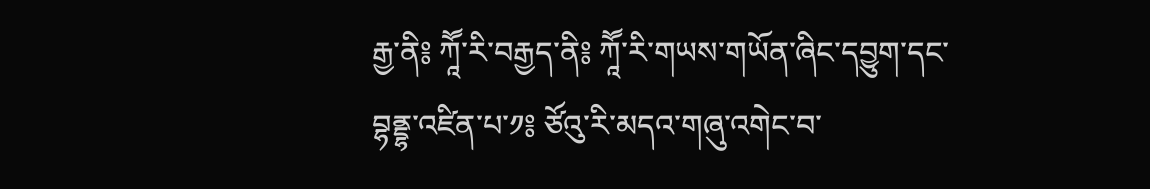རྒྱ་ནི༔ ཀཱཽ་རི་བརྒྱད་ནི༔ ཀཱཽ་རི་གཡས་གཡོན་ཞིང་དབྱུག་དང་བྷནྡྷ་འཛིན་པ་༡༔ ཙོའུ་རི་མདའ་གཞུ་འགེང་བ་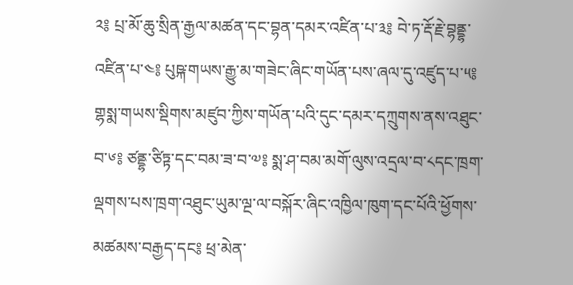༢༔ པྲ་མོ་ཆུ་སྲིན་རྒྱལ་མཚན་དང་བྷན་དམར་འཛིན་པ་༣༔ བེ་ཏ་རྡོ་རྗེ་བྷནྡྷ་འཛིན་པ་༤༔ པུཥྐ་གཡས་རྒྱུ་མ་གཟེང་ཞིང་གཡོན་པས་ཞལ་དུ་འཛུད་པ་༥༔ གྷསྨ་གཡས་སྡིགས་མཛུབ་ཀྱིས་གཡོན་པའི་དུང་དམར་དཀྲུགས་ནས་འཐུང་བ་༦༔ ཙནྡྷ་ཙིཏྟ་དང་བམ་ཟ་བ་༧༔ སྨ་ཤ་བམ་མགོ་ལུས་འདྲལ་བ་༨དང་ཁྲག་ལྡགས་པས་ཁྲག་འཐུང་ཡུམ་ལྔ་ལ་བསྐོར་ཞིང་འཁྱིལ་ཁུག་དང་པོའི་ཕྱོགས་མཚམས་བརྒྱད་དང༔ ཕྲ་མེན་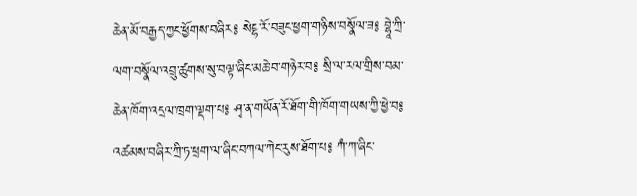ཆེན་མོ་བརྒྱད་ཀྱང་ཕྱོགས་བཞིར༔ སེངྷ་རོ་བཟུང་ཕྱག་གཉིས་བསྣོལ་ཟ༔ བྷཱེ་ཀྲི་ལག་བསྣོལ་འབྲུ་ཚུགས་སུ་བལྟ་ཞིང་མཆེ་བ་གཉེར་བ༔ སྲི་ལ་རལ་གྲིས་བམ་ཆེན་ཁོག་འདྲལ་ཁྲག་ལྡག་པ༔ ཤྭ་ན་གཡོན་རོ་ཐོག་གི་ཁོག་གཡས་ཀྱི་ཕྱེ་བ༔ འཚམས་བཞིར་ཀྲི་ཏ་ཕྲག་ལ་ཞིང་བཀལ་ཀེང་རུས་ཐོག་པ༔ ཀཾ་ཀ་ཞིང་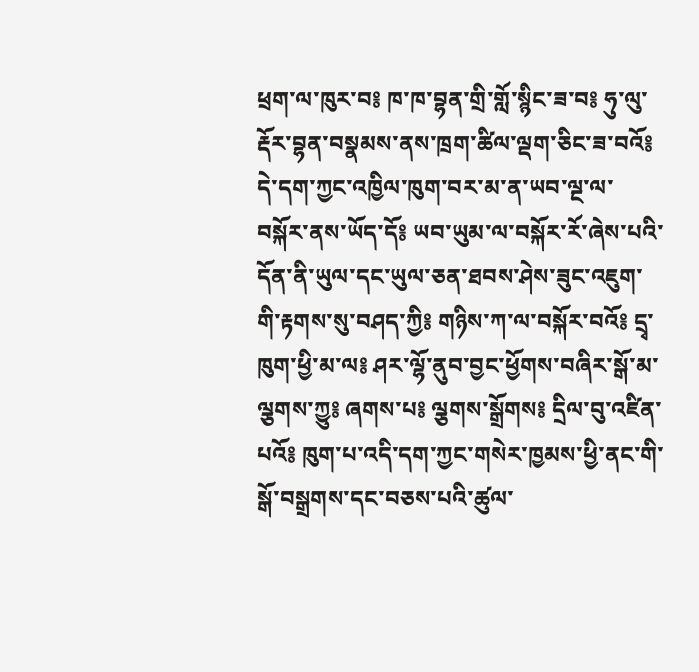ཕྲག་ལ་ཁུར་བ༔ ཁ་ཁ་བྷན་གྲི་གློ་སྙིང་ཟ་བ༔ ཧུ་ལུ་རྡོར་བྷན་བསྣམས་ནས་ཁྲག་ཚིལ་ལྡག་ཅིང་ཟ་བའོ༔ དེ་དག་ཀྱང་འཁྱིལ་ཁུག་བར་མ་ན་ཡབ་ལྔ་ལ་བསྐོར་ནས་ཡོད་དོ༔ ཡབ་ཡུམ་ལ་བསྐོར་རོ་ཞེས་པའི་དོན་ནི་ཡུལ་དང་ཡུལ་ཅན་ཐབས་ཤེས་ཟུང་འཇུག་གི་རྟགས་སུ་བཤད་ཀྱི༔ གཉིས་ཀ་ལ་བསྐོར་བའོ༔ དྲྭ་ཁུག་ཕྱི་མ་ལ༔ ཤར་ལྷོ་ནུབ་བྱང་ཕྱོགས་བཞིར་སྒོ་མ་ལྕགས་ཀྱུ༔ ཞགས་པ༔ ལྕགས་སྒྲོགས༔ དྲིལ་བུ་འཛིན་པའོ༔ ཁུག་པ་འདི་དག་ཀྱང་གསེར་ཁྱམས་ཕྱི་ནང་གི་སྒོ་བསྒྲགས་དང་བཅས་པའི་ཚུལ་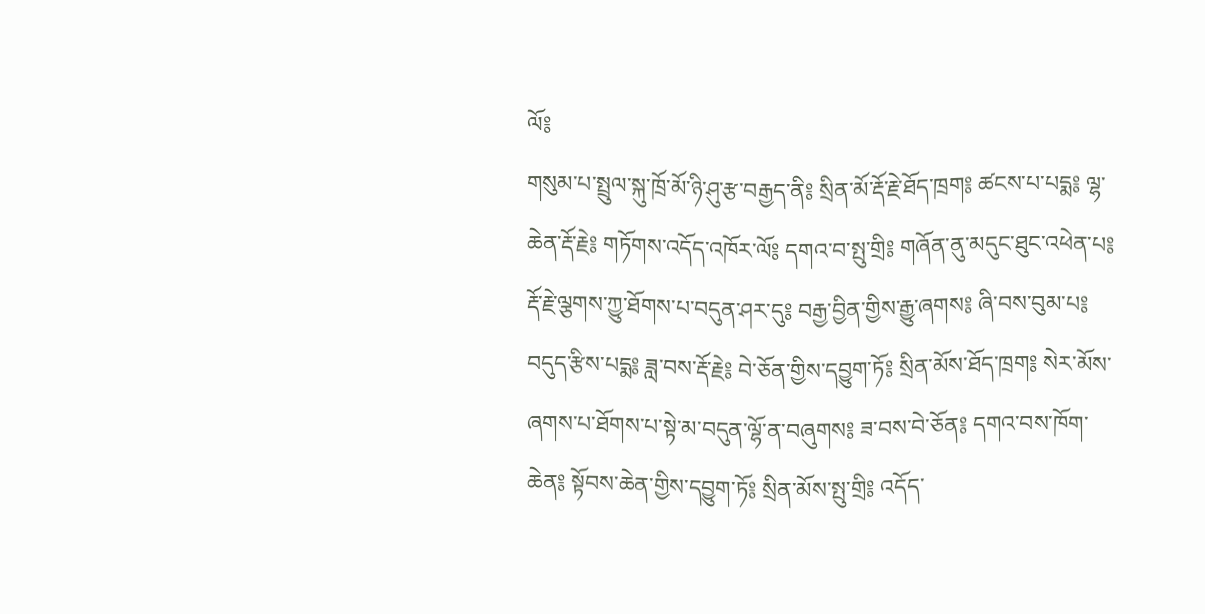ལོ༔
གསུམ་པ་སྤྲུལ་སྐུ་ཁྲོ་མོ་ཉི་ཤུ་རྩ་བརྒྱད་ནི༔ སྲིན་མོ་རྡོ་རྗེ་ཐོད་ཁྲག༔ ཚངས་པ་པདྨ༔ ལྷ་ཆེན་རྡོ་རྗེ༔ གཏོགས་འདོད་འཁོར་ལོ༔ དགའ་བ་སྤུ་གྲི༔ གཞོན་ནུ་མདུང་ཐུང་འཕེན་པ༔ རྡོ་རྗེ་ལྕགས་ཀྱུ་ཐོགས་པ་བདུན་ཤར་དུ༔ བརྒྱ་བྱིན་གྱིས་རྒྱུ་ཞགས༔ ཞི་བས་བུམ་པ༔ བདུད་རྩིས་པདྨ༔ ཟླ་བས་རྡོ་རྗེ༔ བེ་ཅོན་གྱིས་དབྱུག་ཏོ༔ སྲིན་མོས་ཐོད་ཁྲག༔ སེར་མོས་ཞགས་པ་ཐོགས་པ་སྟེ་མ་བདུན་ལྷོ་ན་བཞུགས༔ ཟ་བས་བེ་ཅོན༔ དགའ་བས་ཁོག་ཆེན༔ སྟོབས་ཆེན་གྱིས་དབྱུག་ཏོ༔ སྲིན་མོས་སྤུ་གྲི༔ འདོད་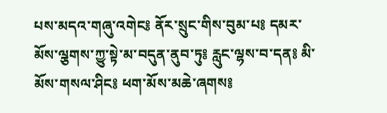པས་མདའ་གཞུ་འགེང༔ ནོར་སྲུང་གིས་བུམ་པ༔ དམར་མོས་ལྕགས་ཀྱུ་སྟེ་མ་བདུན་ནུབ་ཏུ༔ རླུང་ལྷས་བ་དན༔ མི་མོས་གསལ་ཤིང༔ ཕག་མོས་མཆེ་ཞགས༔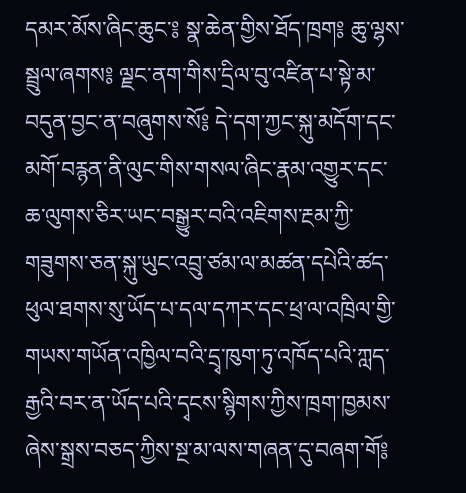དམར་མོས་ཞིང་ཆུང་༔ སྣ་ཆེན་གྱིས་ཐོད་ཁྲག༔ ཆུ་ལྷས་སྦྲུལ་ཞགས༔ ལྗང་ནག་གིས་དྲིལ་བུ་འཛིན་པ་སྟེ་མ་བདུན་བྱང་ན་བཞུགས་སོ༔ དེ་དག་ཀྱང་སྐུ་མདོག་དང་མགོ་བརྙན་ནི་ལུང་གིས་གསལ་ཞིང་རྣམ་འགྱུར་དང་ཆ་ལུགས་ཅིར་ཡང་བསྒྱུར་བའི་འཇིགས་རྔམ་ཀྱི་གཟུགས་ཅན་སྐུ་ཡུང་འབྲུ་ཙམ་ལ་མཚན་དཔེའི་ཚད་ཕུལ་ཐགས་སུ་ཡོད་པ་དལ་དཀར་དང་ཕྲ་ལ་འཁྲིལ་གྱི་གཡས་གཡོན་འཁྱིལ་བའི་དྲྭ་ཁུག་ཏུ་འཁོད་པའི་ཀླད་རྒྱའི་བར་ན་ཡོད་པའི་དྭངས་སྙིགས་ཀྱིས་ཁྲག་ཁྱམས་ཞེས་སྒྲས་བཅད་ཀྱིས་སྔ་མ་ལས་གཞན་དུ་བཞག་གོ༔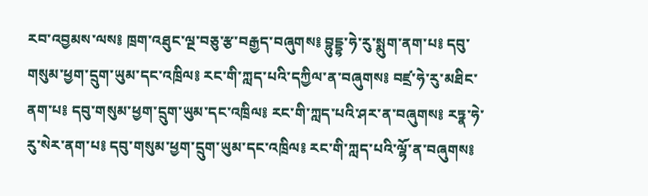རབ་འབྱམས་ལས༔ ཁྲག་འཐུང་ལྔ་བཅུ་རྩ་བརྒྱད་བཞུགས༔ བྷུདྡྷ་ཧེ་རུ་སྨུག་ནག་པ༔ དབུ་གསུམ་ཕྱག་དྲུག་ཡུམ་དང་འཁྲིལ༔ རང་གི་ཀླད་པའི་དཀྱིལ་ན་བཞུགས༔ བཛྲ་ཧེ་རུ་མཐིང་ནག་པ༔ དབུ་གསུམ་ཕྱག་དྲུག་ཡུམ་དང་འཁྲིལ༔ རང་གི་ཀླད་པའི་ཤར་ན་བཞུགས༔ རཏྣ་ཧེ་རུ་སེར་ནག་པ༔ དབུ་གསུམ་ཕྱག་དྲུག་ཡུམ་དང་འཁྲིལ༔ རང་གི་ཀླད་པའི་ལྷོ་ན་བཞུགས༔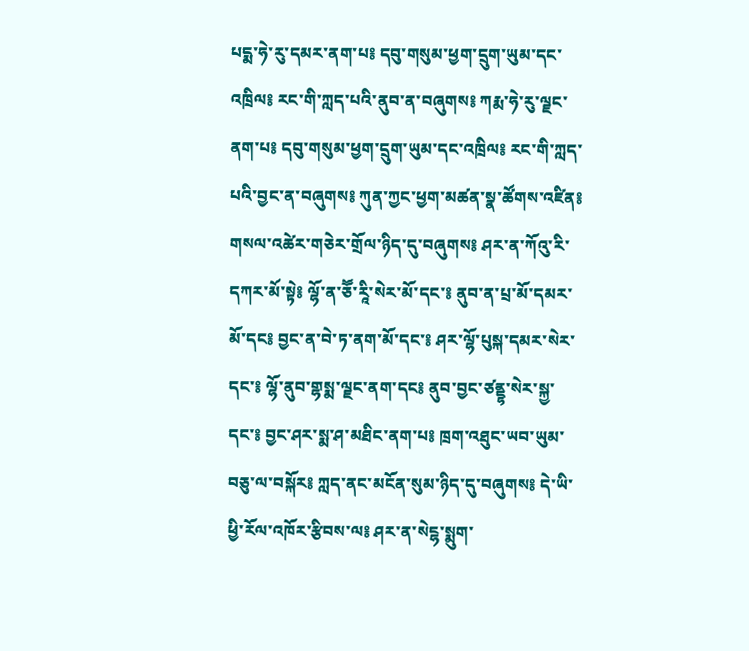པདྨ་ཧེ་རུ་དམར་ནག་པ༔ དབུ་གསུམ་ཕྱག་དྲུག་ཡུམ་དང་འཁྲིལ༔ རང་གི་ཀླད་པའི་ནུབ་ན་བཞུགས༔ ཀརྨ་ཧེ་རུ་ལྗང་ནག་པ༔ དབུ་གསུམ་ཕྱག་དྲུག་ཡུམ་དང་འཁྲིལ༔ རང་གི་ཀླད་པའི་བྱང་ན་བཞུགས༔ ཀུན་ཀྱང་ཕྱག་མཚན་སྣ་ཚོགས་འཛིན༔ གསལ་འཚེར་གཅེར་གྲོལ་ཉིད་དུ་བཞུགས༔ ཤར་ན་ཀོའུ་རི་དཀར་མོ་སྟེ༔ ལྷོ་ན་ཅཽ་རཱི་སེར་མོ་དང་༔ ནུབ་ན་པྲ་མོ་དམར་མོ་དང༔ བྱང་ན་བེ་ཏ་ནག་མོ་དང་༔ ཤར་ལྷོ་པུསྐ་དམར་སེར་དང་༔ ལྷོ་ནུབ་གྷསྨ་ལྗང་ནག་དང༔ ནུབ་བྱང་ཙནྡྷ་སེར་སྐྱ་དང་༔ བྱང་ཤར་སྨ་ཤ་མཐིང་ནག་པ༔ ཁྲག་འཐུང་ཡབ་ཡུམ་བཅུ་ལ་བསྐོར༔ ཀླད་ནང་མངོན་སུམ་ཉིད་དུ་བཞུགས༔ དེ་ཡི་ཕྱི་རོལ་འཁོར་རྩིབས་ལ༔ ཤར་ན་སེངྷ་སྨུག་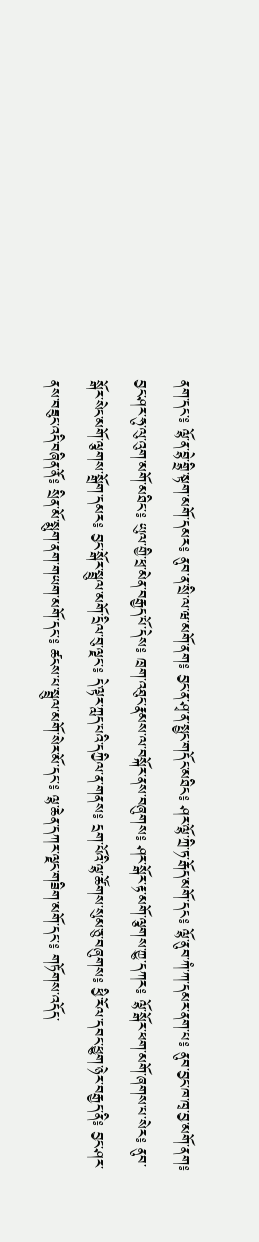ནག་དང་༔ ལྷོ་ན་བྷེ་གྷྲི་སྟག་མགོ་དམར༔ ནུབ་ན་སྲི་ལ་ཝ་མགོ་ནག༔ བྱང་ན་ཤྭ་ན་སྤྱང་གདོང་མཐིང༔ ཤར་ལྷོ་ཀྲི་ཏ་རྒོད་མགོ་དང༔ ལྷོ་ནུབ་ཀཾ་ཀ་དམར་ནག་པ༔ ནུབ་བྱང་ཁ་ཁྭ་བྱ་མགོ་ནག༔ བྱང་ཤར་ཧུ་ལུ་འུག་མགོ་མཐིང་༔ ཡུལ་གྱི་ཕྲ་མེན་བརྒྱད་པོ་དེས༔ ཁྲག་འཐུང་རྣམས་ལ་བསྐོར་ནས་བཞུགས༔ ཤར་སྒོར་རྟ་མགོ་ལྕགས་ཀྱུ་དཀར༔ ལྷོ་སྒོར་ཕག་མགོ་ཞགས་པ་སེར༔ ནུབ་སྒོར་སེང་མགོ་ལྕགས་སྒྲོག་དམར༔ བྱང་སྒོར་སྦྲུལ་མགོ་དྲིལ་བུ་ལྗང་༔ དེ་ལྟར་ཀླད་པའི་དཀྱིལ་ན་གནས༔ དྲག་པོའི་ལྷ་ཚོགས་སུམ་ཅུ་བཞུགས༔ ཕྱི་རོལ་དབང་ཕྱུག་ཉེར་བརྒྱད་ནི༔ བྱང་ཤར་ནས་བཟུང་འདི་བཞིན་ནོ༔ སྲིན་མོ་སྨུག་ནག་གཡག་མགོ་དང་༔ ཚངས་པ་སྦྲུལ་མགོ་སེར་མོ་དང་༔ ལྷ་ཆེན་དཀར་ལྗང་གཟིག་མགོ་དང་༔ གཏོགས་འདོད་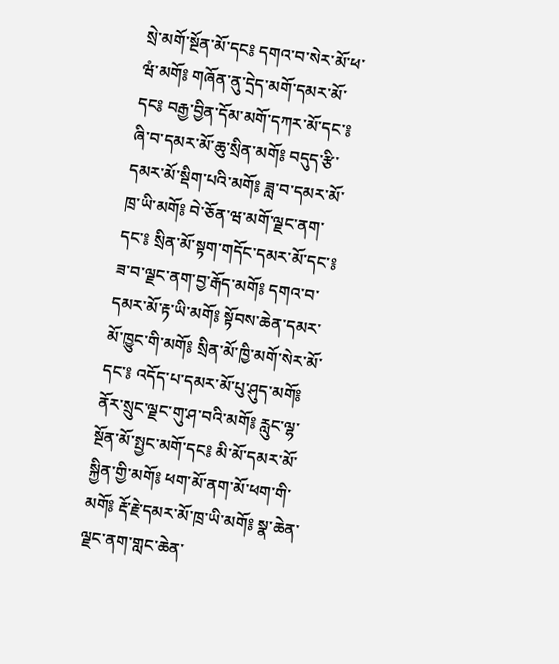སྲེ་མགོ་སྔོན་མོ་དང༔ དགའ་བ་སེར་མོ་ཕ་ཝཾ་མགོ༔ གཞོན་ནུ་དྲེད་མགོ་དམར་མོ་དང༔ བརྒྱ་བྱིན་དོམ་མགོ་དཀར་མོ་དང་༔ ཞི་བ་དམར་མོ་ཆུ་སྲིན་མགོ༔ བདུད་རྩི་དམར་མོ་སྡིག་པའི་མགོ༔ ཟླ་བ་དམར་མོ་ཁྲ་ཡི་མགོ༔ བེ་ཅོན་ཝ་མགོ་ལྗང་ནག་དང་༔ སྲིན་མོ་སྟག་གདོང་དམར་མོ་དང་༔ ཟ་བ་ལྗང་ནག་བྱ་རྒོད་མགོ༔ དགའ་བ་དམར་མོ་རྟ་ཡི་མགོ༔ སྟོབས་ཆེན་དམར་མོ་ཁྱུང་གི་མགོ༔ སྲིན་མོ་ཁྱི་མགོ་སེར་མོ་དང་༔ འདོད་པ་དམར་མོ་པུ་ཤུད་མགོ༔ ནོར་སྲུང་ལྗང་གུ་ཤ་བའི་མགོ༔ རླུང་ལྷ་སྔོན་མོ་སྤྱང་མགོ་དང༔ མི་མོ་དམར་མོ་སྐྱིན་གྱི་མགོ༔ ཕག་མོ་ནག་མོ་ཕག་གི་མགོ༔ རྡོ་རྗེ་དམར་མོ་ཁྲ་ཡི་མགོ༔ སྣ་ཆེན་ལྗང་ནག་གླང་ཆེན་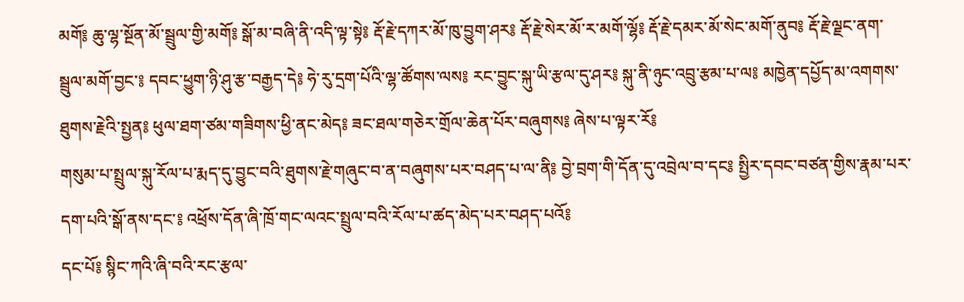མགོ༔ ཆུ་ལྷ་སྔོན་མོ་སྦྲུལ་གྱི་མགོ༔ སྒོ་མ་བཞི་ནི་འདི་ལྟ་སྟེ༔ རྡོ་རྗེ་དཀར་མོ་ཁུ་བྱུག་ཤར༔ རྡོ་རྗེ་སེར་མོ་ར་མགོ་ལྷོ༔ རྡོ་རྗེ་དམར་མོ་སེང་མགོ་ནུབ༔ རྡོ་རྗེ་ལྗང་ནག་སྦྲུལ་མགོ་བྱང་༔ དབང་ཕྱུག་ཉི་ཤུ་རྩ་བརྒྱད་དེ༔ ཧེ་རུ་དྲག་པོའི་ལྷ་ཚོགས་ལས༔ རང་བྱུང་སྐུ་ཡི་རྩལ་དུ་ཤར༔ སྐུ་ནི་ཉུང་འབྲུ་རྩམ་པ་ལ༔ མཁྱེན་དཔྱོད་མ་འགགས་ཐུགས་རྗེའི་སྤྱན༔ ཕུལ་ཐག་ཙམ་གཟིགས་ཕྱི་ནང་མེད༔ ཟང་ཐལ་གཅེར་གྲོལ་ཆེན་པོར་བཞུགས༔ ཞེས་པ་ལྟར་རོ༔
གསུམ་པ་སྤྲུལ་སྐུ་རོལ་པ་རྨད་དུ་བྱུང་བའི་ཐུགས་རྗེ་གཞུང་བ་ན་བཞུགས་པར་བཤད་པ་ལ་ནི༔ བྱེ་བྲག་གི་དོན་དུ་འབྲེལ་བ་དང༔ སྤྱིར་དབང་བཙན་གྱིས་རྣམ་པར་དག་པའི་སྒོ་ནས་དང་༔ འཕྲོས་དོན་ཞི་ཁྲོ་གང་ལའང་སྤྲུལ་བའི་རོལ་པ་ཚད་མེད་པར་བཤད་པའོ༔
དང་པོ༔ སྙིང་ཀའི་ཞི་བའི་རང་རྩལ་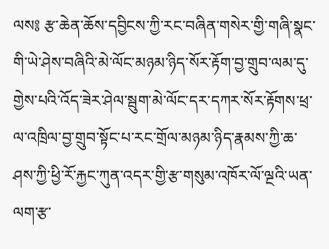ལས༔ རྩ་ཆེན་ཆོས་དབྱིངས་ཀྱི་རང་བཞིན་གསེར་གྱི་གཞི་སྣང་གི་ཡེ་ཤེས་བཞིའི་མེ་ལོང་མཉམ་ཉིད་སོར་རྟོག་བྱ་གྲུབ་ལམ་དུ་གྱེས་པའི་འོད་ཟེར་ཤེལ་སྦུག་མེ་ལོང་དར་དཀར་སོར་རྟོགས་ཕྲ་ལ་འཁྲིལ་བྱ་གྲུབ་སྟོང་པ་རང་གྲོལ་མཉམ་ཉིད་རྣམས་ཀྱི་ཆ་ཤས་ཀྱི་ཕྱི་རོ་རྐྱང་ཀུན་འདར་གྱི་རྩ་གསུམ་འཁོར་ལོ་ལྔའི་ཡན་ལག་རྩ་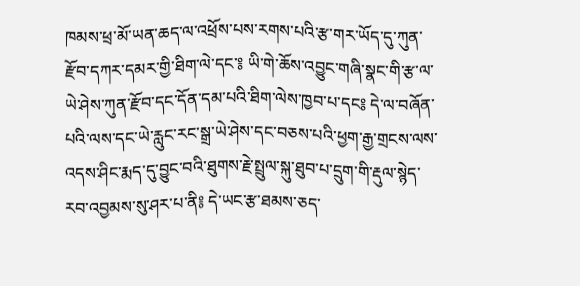ཁམས་ཕྲ་མོ་ཡན་ཆད་ལ་འཕྲོས་པས་རགས་པའི་རྩ་གར་ཡོད་དུ་ཀུན་རྫོབ་དཀར་དམར་གྱི་ཐིག་ལེ་དང་༔ ཡི་གེ་ཆོས་འབྱུང་གཞི་སྣང་གི་རྩ་ལ་ཡེ་ཤེས་ཀུན་རྫོབ་དང་དོན་དམ་པའི་ཐིག་ལེས་ཁྱབ་པ་དང༔ དེ་ལ་བཞོན་པའི་ལས་དང་ཡེ་རླུང་རང་སྒྲ་ཡེ་ཤེས་དང་བཅས་པའི་ཕྱག་རྒྱ་གྲངས་ལས་འདས་ཤིང་རྨད་དུ་བྱུང་བའི་ཐུགས་རྗེ་སྤྲུལ་སྐུ་ཐུབ་པ་དྲུག་གི་རྡུལ་སྙེད་རབ་འབྱམས་སུ་ཤར་པ་ནི༔ དེ་ཡང་རྩ་ཐམས་ཅད་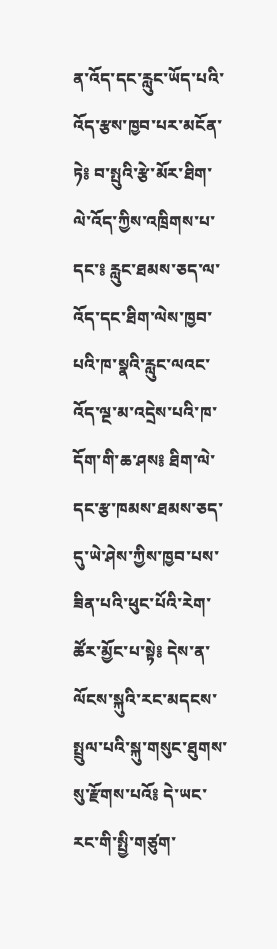ན་འོད་དང་རླུང་ཡོད་པའི་འོད་རྩས་ཁྱབ་པར་མངོན་ཏེ༔ བ་སྤུའི་རྩེ་མོར་ཐིག་ལེ་འོད་ཀྱིས་འཁྲིགས་པ་དང་༔ རླུང་ཐམས་ཅད་ལ་འོད་དང་ཐིག་ལེས་ཁྱབ་པའི་ཁ་སྣའི་རླུང་ལའང་འོད་ལྔ་མ་འདྲེས་པའི་ཁ་དོག་གི་ཆ་ཤས༔ ཐིག་ལེ་དང་རྩ་ཁམས་ཐམས་ཅད་དུ་ཡེ་ཤེས་ཀྱིས་ཁྱབ་པས་ཟིན་པའི་ཕུང་པོའི་རེག་ཚོར་མྱོང་པ་སྟེ༔ དེས་ན་ལོངས་སྐུའི་རང་མདངས་སྤྲུལ་པའི་སྐུ་གསུང་ཐུགས་སུ་རྫོགས་པའོ༔ དེ་ཡང་རང་གི་སྤྱི་གཙུག་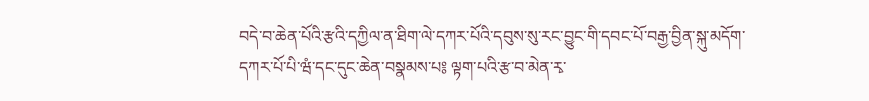བདེ་བ་ཆེན་པོའི་རྩའི་དཀྱིལ་ན་ཐིག་ལེ་དཀར་པོའི་དབུས་སུ་རང་བྱུང་གི་དབང་པོ་བརྒྱ་བྱིན་སྐུ་མདོག་དཀར་པོ་པི་ཝཾ་དང་དུང་ཆེན་བསྣམས་པ༔ ལྟག་པའི་རྩ་བ་མེན་རྭ་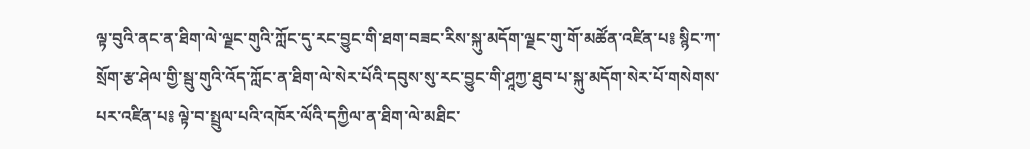ལྟ་བུའི་ནང་ན་ཐིག་ལེ་ལྗང་གུའི་ཀློང་དུ་རང་བྱུང་གི་ཐག་བཟང་རིས་སྐུ་མདོག་ལྗང་གུ་གོ་མཚོན་འཛིན་པ༔ སྙིང་ཀ་སྲོག་རྩ་ཤེལ་གྱི་སྦུ་གུའི་འོད་ཀློང་ན་ཐིག་ལེ་སེར་པོའི་དབུས་སུ་རང་བྱུང་གི་ཤཱཀྱ་ཐུབ་པ་སྐུ་མདོག་སེར་པོ་གསེགས་པར་འཛིན་པ༔ ལྟེ་བ་སྤྲུལ་པའི་འཁོར་ལོའི་དཀྱིལ་ན་ཐིག་ལེ་མཐིང་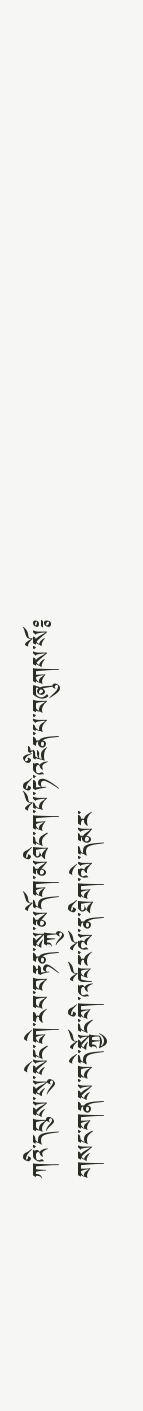ཀའི་དབུས་སུ་སེང་གེ་རབ་བརྟན་སྐུ་མདོག་མཐིང་ག་པོ་ཏི་འཛིན་པ་བཞུགས་སོ༔ གསང་གནས་བདེ་སྐྱོང་གི་འཁོར་ལོ་ན་ཐིག་ལེ་དམར་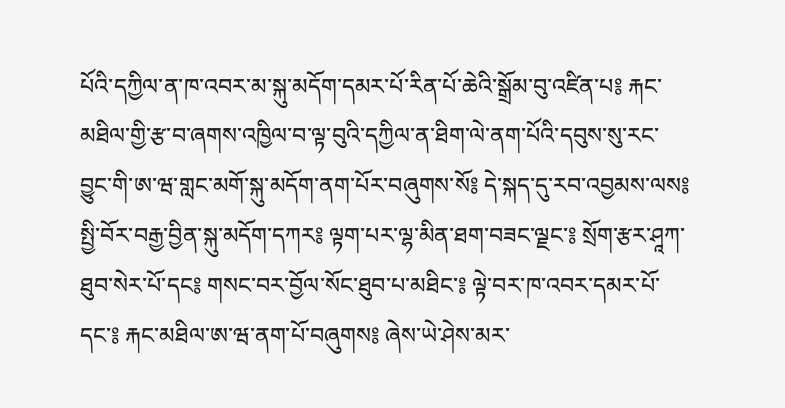པོའི་དཀྱིལ་ན་ཁ་འབར་མ་སྐུ་མདོག་དམར་པོ་རིན་པོ་ཆེའི་སྒྲོམ་བུ་འཛིན་པ༔ རྐང་མཐིལ་གྱི་རྩ་བ་ཞགས་འཁྱིལ་བ་ལྟ་བུའི་དཀྱིལ་ན་ཐིག་ལེ་ནག་པོའི་དབུས་སུ་རང་བྱུང་གི་ཨ་ཝ་གླང་མགོ་སྐུ་མདོག་ནག་པོར་བཞུགས་སོ༔ དེ་སྐད་དུ་རབ་འབྱམས་ལས༔ སྤྱི་བོར་བརྒྱ་བྱིན་སྐུ་མདོག་དཀར༔ ལྟག་པར་ལྷ་མིན་ཐག་བཟང་ལྗང་༔ སྲོག་རྩར་ཤཱཀ་ཐུབ་སེར་པོ་དང༔ གསང་བར་བྱོལ་སོང་ཐུབ་པ་མཐིང་༔ ལྟེ་བར་ཁ་འབར་དམར་པོ་དང་༔ རྐང་མཐིལ་ཨ་ཝ་ནག་པོ་བཞུགས༔ ཞེས་ཡེ་ཤེས་མར་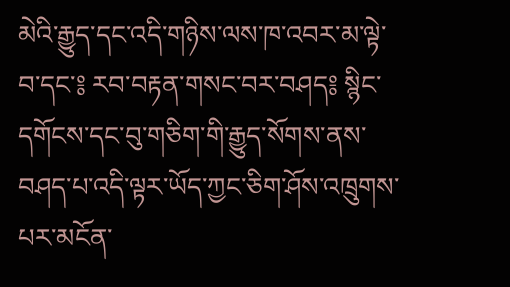མེའི་རྒྱུད་དང་འདི་གཉིས་ལས་ཁ་འབར་མ་ལྟེ་བ་དང་༔ རབ་བརྟན་གསང་བར་བཤད༔ སྙིང་དགོངས་དང་བུ་གཅིག་གི་རྒྱུད་སོགས་ནས་བཤད་པ་འདི་ལྟར་ཡོད་ཀྱང་ཅིག་ཤོས་འཁྲུགས་པར་མངོན་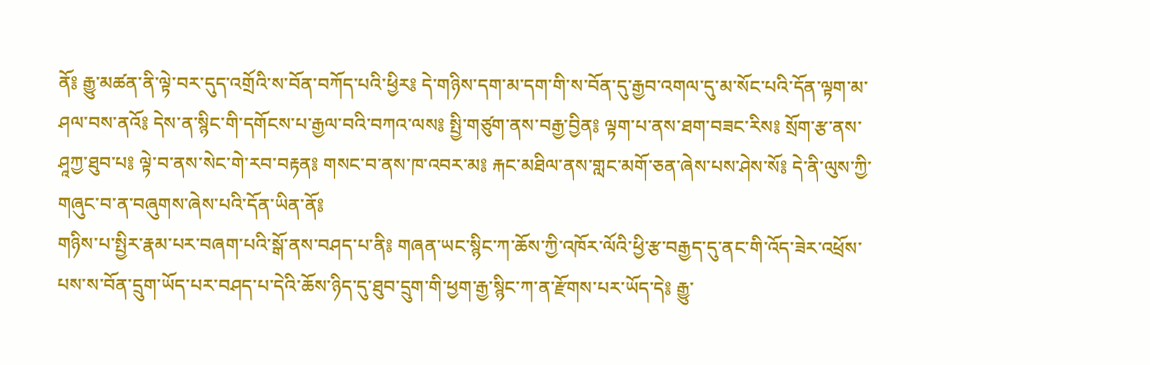ནོ༔ རྒྱུ་མཚན་ནི་ལྟེ་བར་དུད་འགྲོའི་ས་བོན་བཀོད་པའི་ཕྱིར༔ དེ་གཉིས་དག་མ་དག་གི་ས་བོན་དུ་རྒྱབ་འགལ་དུ་མ་སོང་པའི་དོན་ལྟག་མ་ཤལ་བས་ནའོ༔ དེས་ན་སྙིང་གི་དགོངས་པ་རྒྱལ་བའི་བཀའ་ལས༔ སྤྱི་གཙུག་ནས་བརྒྱ་བྱིན༔ ལྟག་པ་ནས་ཐག་བཟང་རིས༔ སྲོག་རྩ་ནས་ཤཱཀྱ་ཐུབ་པ༔ ལྟེ་བ་ནས་སེང་གེ་རབ་བརྟན༔ གསང་བ་ནས་ཁ་འབར་མ༔ རྐང་མཐིལ་ནས་གླང་མགོ་ཅན་ཞེས་པས་ཤེས་སོ༔ དེ་ནི་ལུས་ཀྱི་གཞུང་བ་ན་བཞུགས་ཞེས་པའི་དོན་ཡིན་ནོ༔
གཉིས་པ་སྤྱིར་རྣམ་པར་བཞག་པའི་སྒོ་ནས་བཤད་པ་ནི༔ གཞན་ཡང་སྙིང་ཀ་ཆོས་ཀྱི་འཁོར་ལོའི་ཕྱི་རྩ་བརྒྱད་དུ་ནང་གི་འོད་ཟེར་འཕྲོས་པས་ས་བོན་དྲུག་ཡོད་པར་བཤད་པ་དེའི་ཆོས་ཉིད་དུ་ཐུབ་དྲུག་གི་ཕྱག་རྒྱ་སྙིང་ཀ་ན་རྫོགས་པར་ཡོད་དེ༔ རྒྱུ་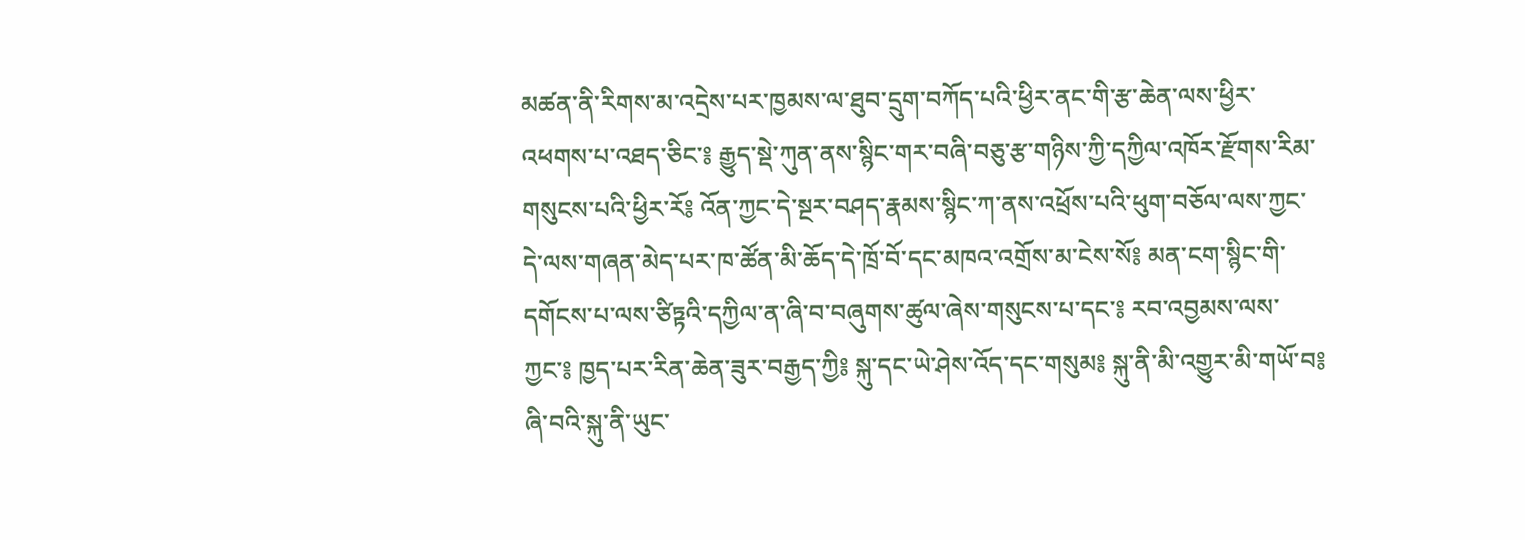མཚན་ནི་རིགས་མ་འདྲེས་པར་ཁྱམས་ལ་ཐུབ་དྲུག་བཀོད་པའི་ཕྱིར་ནང་གི་རྩ་ཆེན་ལས་ཕྱིར་འཕགས་པ་འཐད་ཅིང་༔ རྒྱུད་སྡེ་ཀུན་ནས་སྙིང་གར་བཞི་བཅུ་རྩ་གཉིས་ཀྱི་དཀྱིལ་འཁོར་རྫོགས་རིམ་གསུངས་པའི་ཕྱིར་རོ༔ འོན་ཀྱང་དེ་སྔར་བཤད་རྣམས་སྙིང་ཀ་ནས་འཕྲོས་པའི་ཕུག་བཅོལ་ལས་ཀྱང་དེ་ལས་གཞན་མེད་པར་ཁ་ཚོན་མི་ཆོད་དེ་ཁྲོ་བོ་དང་མཁའ་འགྲོས་མ་ངེས་སོ༔ མན་ངག་སྙིང་གི་དགོངས་པ་ལས་ཙིཏྟའི་དཀྱིལ་ན་ཞི་བ་བཞུགས་ཚུལ་ཞེས་གསུངས་པ་དང་༔ རབ་འབྱམས་ལས་ཀྱང་༔ ཁྱད་པར་རིན་ཆེན་ཟུར་བརྒྱད་ཀྱི༔ སྐུ་དང་ཡེ་ཤེས་འོད་དང་གསུམ༔ སྐུ་ནི་མི་འགྱུར་མི་གཡོ་བ༔ ཞི་བའི་སྐུ་ནི་ཡུང་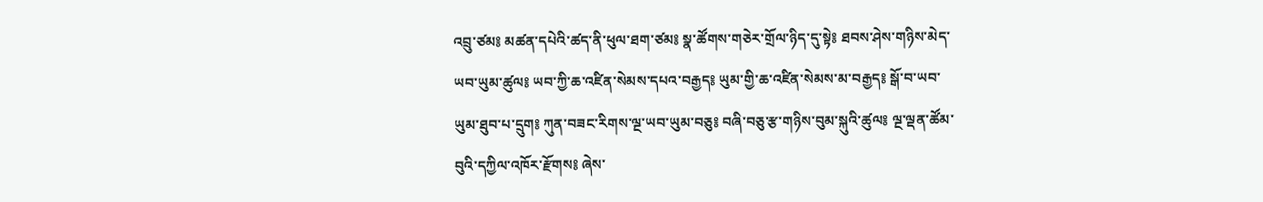འབྲུ་ཙམ༔ མཚན་དཔེའི་ཚད་ནི་ཕུལ་ཐག་ཙམ༔ སྣ་ཚོགས་གཅེར་གྲོལ་ཉིད་དུ་སྟེ༔ ཐབས་ཤེས་གཉིས་མེད་ཡབ་ཡུམ་ཚུལ༔ ཡབ་ཀྱི་ཆ་འཛིན་སེམས་དཔའ་བརྒྱད༔ ཡུམ་གྱི་ཆ་འཛིན་སེམས་མ་བརྒྱད༔ སྒོ་བ་ཡབ་ཡུམ་ཐུབ་པ་དྲུག༔ ཀུན་བཟང་རིགས་ལྔ་ཡབ་ཡུམ་བཅུ༔ བཞི་བཅུ་རྩ་གཉིས་བུམ་སྐུའི་ཚུལ༔ ལྔ་ལྡན་ཚོམ་བུའི་དཀྱིལ་འཁོར་རྫོགས༔ ཞེས་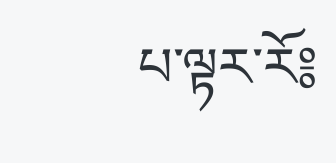པ་ལྟར་རོ༔